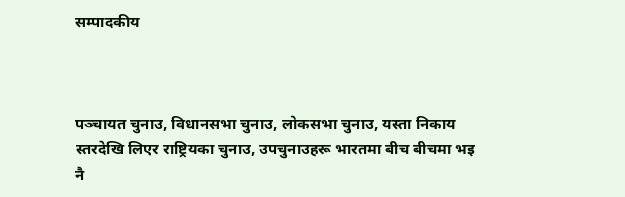सम्पादकीय



पञ्चायत चुनाउ, विधानसभा चुनाउ, लोकसभा चुनाउ, यस्ता निकाय स्तरदेखि लिएर राष्ट्रियका चुनाउ, उपचुनाउहरू भारतमा बीच बीचमा भइ नै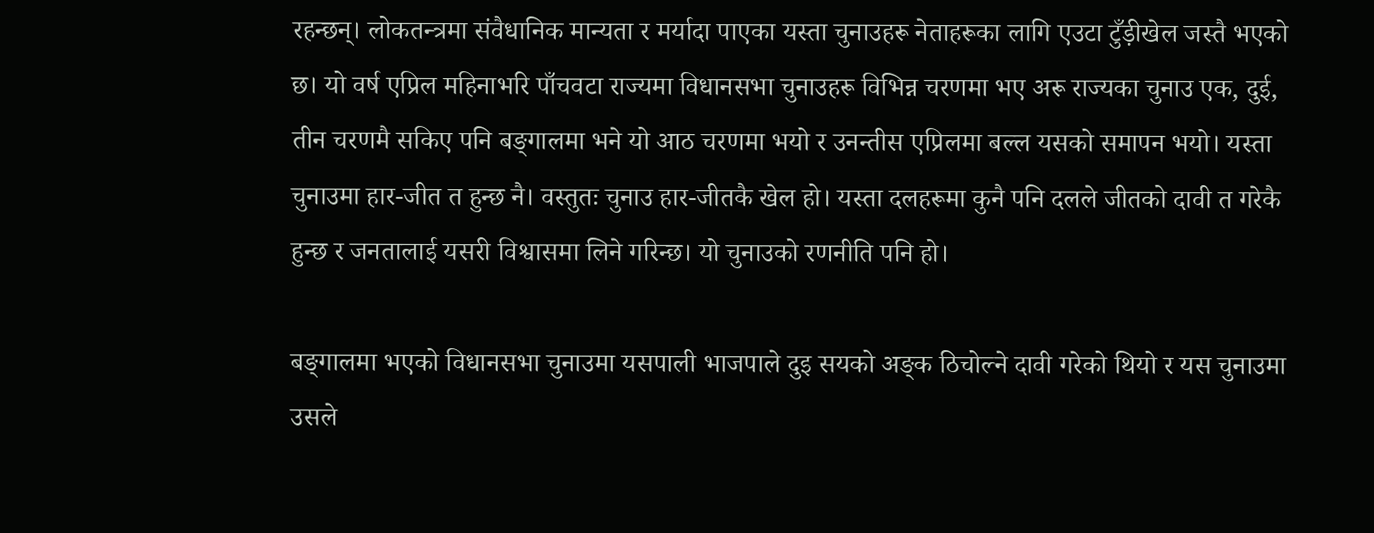रहन्छन्‌। लोकतन्त्रमा संवैधानिक मान्यता र मर्यादा पाएका यस्ता चुनाउहरू नेताहरूका लागि एउटा टुँड़ीखेल जस्तै भएको छ। यो वर्ष एप्रिल महिनाभरि पाँचवटा राज्यमा विधानसभा चुनाउहरू विभिन्न चरणमा भए अरू राज्यका चुनाउ एक, दुई, तीन चरणमै सकिए पनि बङ्‌गालमा भने यो आठ चरणमा भयो र उनन्तीस एप्रिलमा बल्ल यसको समापन भयो। यस्ता चुनाउमा हार-जीत त हुन्छ नै। वस्तुतः चुनाउ हार-जीतकै खेल हो। यस्ता दलहरूमा कुनै पनि दलले जीतको दावी त गरेकै हुन्छ र जनतालाई यसरी विश्वासमा लिने गरिन्छ। यो चुनाउको रणनीति पनि हो।

बङ्‌गालमा भएको विधानसभा चुनाउमा यसपाली भाजपाले दुइ सयको अङ्‌क ठिचोल्ने दावी गरेको थियो र यस चुनाउमा उसले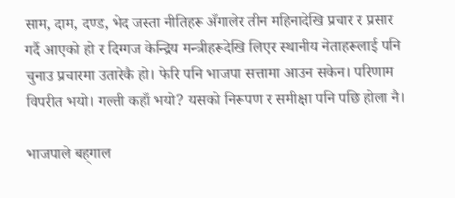साम, दाम, दण्ड, भेद जस्ता नीतिहरू अँगालेर तीन महिनादेखि प्रचार र प्रसार गर्दै आएको हो र दिग्गज केन्द्रिय मन्त्रीहरूदेखि लिएर स्थानीय नेताहरूलाई पनि चुनाउ प्रचारमा उतारेकै हो। फेरि पनि भाजपा सत्तामा आउन सकेन। परिणाम विपरीत भयो। गल्ती कहाँ भयो? यसको निरूपण र समीक्षा पनि पछि होला नै।

भाजपाले बह्‌गाल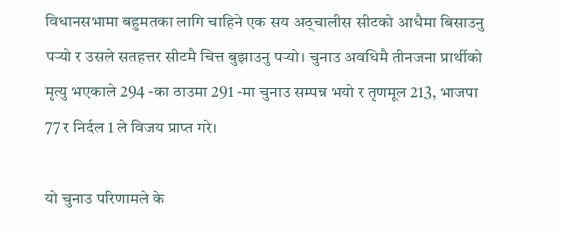विधानसभामा बहुमतका लागि चाहिने एक सय अठ्‌चालीस सीटको आधैमा बिसाउनु पऱ्यो र उसले सतहत्तर सीटमै चित्त बुझाउनु पऱ्यो। चुनाउ अवधिमै तीनजना प्रार्थीको मृत्यु भएकाले 294 -का ठाउमा 291 -मा चुनाउ सम्पन्न भयो र तृणमूल 213, भाजपा 77 र निर्दल 1 ले विजय प्राप्त गरे।

यो चुनाउ परिणामले के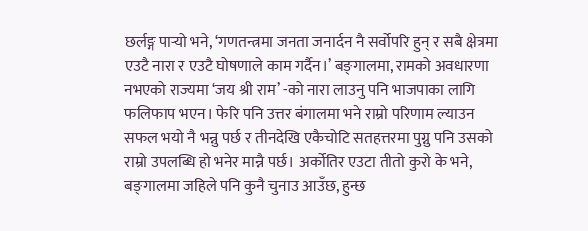छर्लङ्ग पाऱ्यो भने, ‘गणतन्त्रमा जनता जनार्दन नै सर्वोपरि हुन्‌ र सबै क्षेत्रमा एउटै नारा र एउटै घोषणाले काम गर्दैन।’ बङ्‌गालमा, रामको अवधारणा नभएको राज्यमा ‘जय श्री राम’ -को नारा लाउनु पनि भाजपाका लागि फलिफाप भएन। फेरि पनि उत्तर बंगालमा भने राम्रो परिणाम ल्याउन सफल भयो नै भन्नु पर्छ र तीनदेखि एकैचोटि सतहत्तरमा पुग्नु पनि उसको राम्रो उपलब्धि हो भनेर मान्नै पर्छ। अर्कोतिर एउटा तीतो कुरो के भने, बङ्‌गालमा जहिले पनि कुनै चुनाउ आउँछ, हुन्छ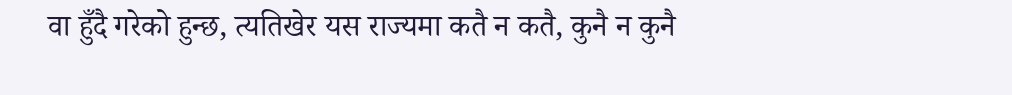वा हुँदै गरेको हुन्छ, त्यतिखेर यस राज्यमा कतै न कतै, कुनै न कुनै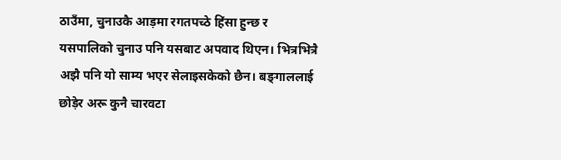ठाउँमा, चुनाउकै आड़मा रगतपच्ठे हिंसा हुन्छ र यसपालिको चुनाउ पनि यसबाट अपवाद थिएन। भित्रभित्रै अझै पनि यो साम्य भएर सेलाइसकेको छैन। बङ्‌गाललाई छोड़ेर अरू कुनै चारवटा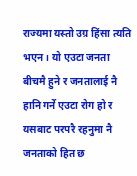राज्यमा यस्तो उग्र हिंसा त्यति भएन। यो एउटा जनता बीचमै हुने र जनतालाई नै हानि गर्ने एउटा रोग हो र यसबाट परपरै रहनुमा नै जनताको हित छ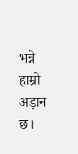भन्ने हाम्रो अड़ान छ।